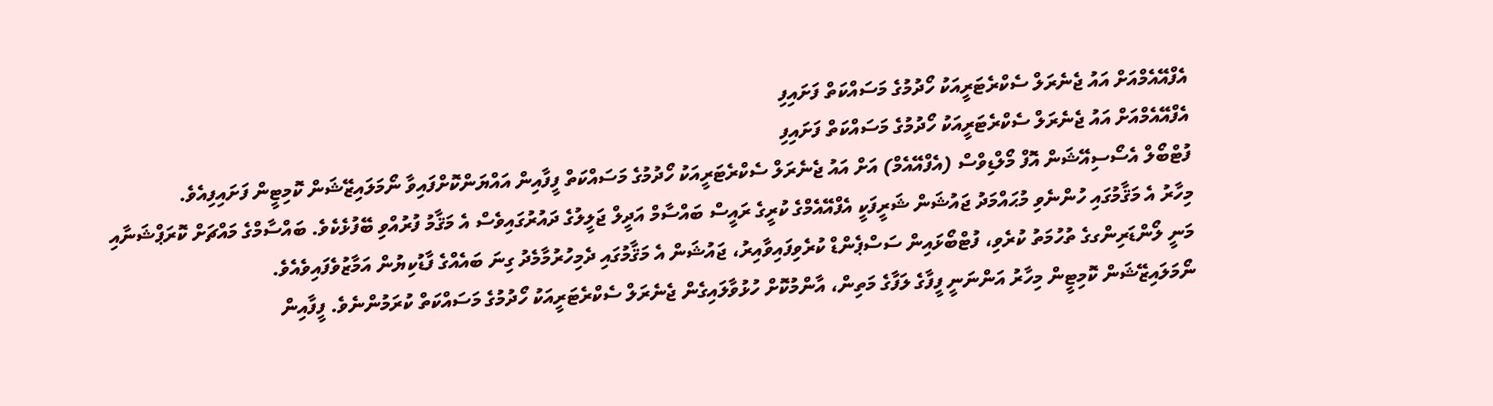އެފްއޭއެމްއަށް އައު ޖެނެރަލް ސެކްރެޓަރީއަކު ހޯދުމުގެ މަސައްކަތް ފަށައިފި
އެފްއޭއެމްއަށް އައު ޖެނެރަލް ސެކްރެޓަރީއަކު ހޯދުމުގެ މަސައްކަތް ފަށައިފި
ފުޓްބޯލް އެސޯސިއޭޝަން އޮފް މޯލްޑިވްސް (އެފްއޭއެމް) އަށް އައު ޖެނެރަލް ސެކްރެޓަރީއަކު ހޯދުމުގެ މަސައްކަތް ފީފާއިން އައްޔަންކޮށްފައިވާ ނޯމަލައިޒޭޝަން ކޮމިޓީން ފަށައިފިއެވެ.
މިހާރު އެ މަޤާމުގައި ހުންނެވި މުޙައްމަދު ޖައުޝަން ޝަރީފަކީ އެފްއޭއެމްގެ ކުރީގެ ރައީސް ބައްސާމް އަދީލް ޖަލީލުގެ ދައުރުގައިވެސް އެ މަޤާމު ފުރުއްވި ބޭފުޅެކެވެ. ބައްސާމްގެ މައްޗަށް ކޮރަޕްޝަނާއި މަނީ ލޯންޑަރިންގގެ ތުހުމަތު ކުރެވި، ފުޓްބޯޅައިން ސަސްޕެންޑް ކުރެވިފައިވާއިރު، ޖައުޝަން އެ މަޤާމުގައި ދެމިހުރުމާމެދު ގިނަ ބައެއްގެ ފާޑުކިޔުން އަމާޒުވެފައިވެއެވެ.
ނޯމަލައިޒޭޝަން ކޮމިޓީން މިހާރު އަންނަނީ ފީފާގެ ލަފާގެ މަތިން، އާންމުކޮށް ހުޅުވާލައިގެން ޖެނެރަލް ސެކްރެޓަރީއަކު ހޯދުމުގެ މަސައްކަތް ކުރަމުންނެވެ. ފީފާއިން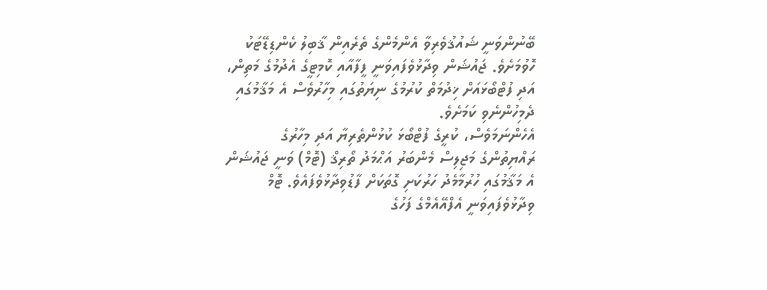ބޭނުންވަނީ ޝައުޤުވެރިވާ އެންމެންގެ ތެރެއިން ޤާބިލު ކެންޑިޑޭޓަކު ހޮވުމަށެވެ. ޖައުޝަން ވިދާޅުވެފައިވަނީ ފީފާއާއި ކޮމިޓީގެ އެދުމުގެ މަތިން، އަދި ފުޓްބޯޅައަށް ޚިދުމަތް ކުރުމުގެ ނިޔަތުގައި މިހާރުވެސް އެ މަޤާމުގައި ދެމިހުންނެވި ކަމަށެވެ.
އެހެންނަމަވެސް، ކުރީގެ ފުޓްބޯޅަ ކުޅުންތެރިޔާ އަދި މިހާރުގެ ރައްޔިތުންގެ މަޖިލިސް މެންބަރު އަޙްމަދު ތޯރިޤް (ޓޮމް) ވަނީ ޖައުޝަން އެ މަޤާމުގައި ހުރުމާމެދު ހަރުކަށި ގޮތަކަށް ފާޑުވިދާޅުވެފައެވެ. ޓޮމް ވިދާޅުވެފައިވަނީ އެފްއޭއެމްގެ ފަހުގެ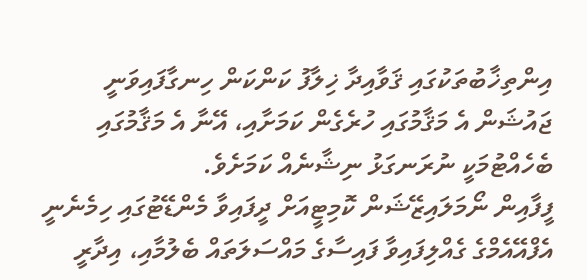އިންތިޚާބުތަކުގައި ޤަވާއިދާ ޚިލާފު ކަންކަން ހިނގާފައިވަނީ ޖައުޝަން އެ މަޤާމުގައި ހުރެގެން ކަމަށާއި، އޭނާ އެ މަޤާމުގައި ބެހެއްޓުމަކީ ނުރަނގަޅު ނިޝާނެއް ކަމަށެވެ.
ފީފާއިން ނޯމަލައިޒޭޝަން ކޮމިޓީއަށް ދީފައިވާ މެންޑޭޓުގައި ހިމެނެނީ އެފްއޭއެމްގެ ގެއްލިފައިވާ ފައިސާގެ މައްސަލަތައް ބެލުމާއި، އިދާރީ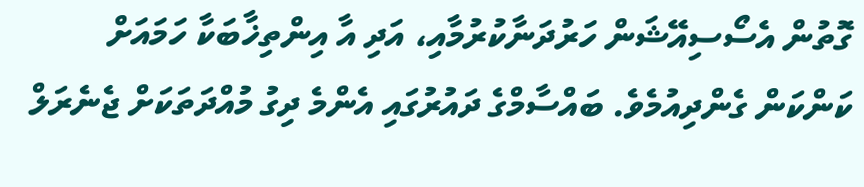ގޮތުން އެސޯސިއޭޝަން ހަރުދަނާކުރުމާއި، އަދި އާ އިންތިޚާބަކާ ހަމައަށް ކަންކަން ގެންދިއުމެވެ. ބައްސާމްގެ ދައުރުގައި އެންމެ ދިގު މުއްދަތަކަށް ޖެނެރަލް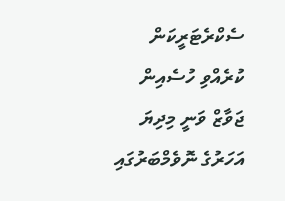ސެކްރެޓަރީކަން ކުރެއްވި ހުސެއިން ޖަވާޒް ވަނީ މިދިޔަ އަހަރުގެ ނޮވެމްބަރުގައި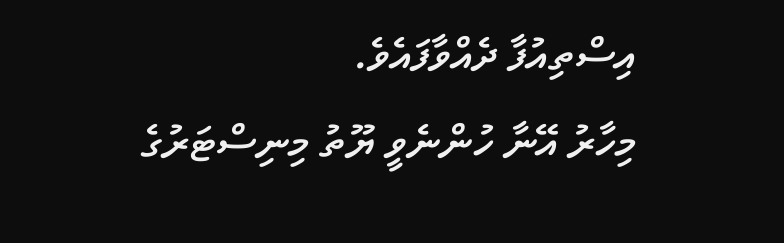އިސްތިއުފާ ދެއްވާފައެވެ.
މިހާރު އޭނާ ހުންނެވީ ޔޫތު މިނިސްޓަރުގެ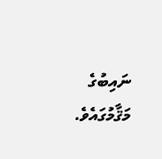ނައިބުގެ މަޤާމުގައެވެ.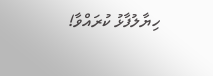ހިޔާލުފާޅު ކުރައްވާ!